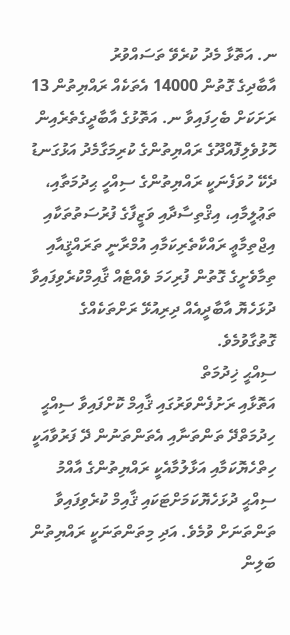ނ. އަތޮޅާ މެދު ކުރެވޭ ތަސައްވުރު
އާބާދިގެ ގޮތުން 14000 އެތަކެއް ރައްޔިތުން 13 ރަށަކަށް ބެހިފައިވާ ނ. އަތޮޅުގެ އާބާދީގެތެރެއިން ހޮޅުވެލިފޮއްދޫގެ ރައްޔިތުންގެ ކުރިމަގާމެދު އަޅުގަނޑު ދެކޭ ހުވަފެނަކީ ރައްޔިތުންގެ ސިއްހީ ޙިދުމަތާއި، ތަޢުލީމާއި، އިޤްތިސާދާއި ވަޒީފާގެ ފުރުސަތުތަކާއި އިޖްތިމާޢީ ރައްކާތެރިކަމާއި އުމްރާނީ ތަރައްޤީއާއި ތިމާވެށީގެ ގޮތުން ފުރިހަމަ ވެއްޓެއް ޤާއިމްކުރެވިފައިވާ ދުޅަހެޔޮ އާބާދީއެއް ދިރިއުޅޭ ރަށްތަކެއްގެ ގޮތުގާވުމެވެ.
ސިއްޙީ ޚިދުމަތް
އަތޮޅާއި ރަށުފެންވަރުގައި ޤާއިމް ކޮށްފައިވާ ސިއްޙީ ހިދުމަތްދޭ ތަންތަނާއި އެތަންތަނުން ދޭ ފަރުވާއަކީ ހިތްހެޔޮކަމާއި އަޅާލުމާއެކީ ރައްޔިތުންގެ އާއްމު ސިއްޙީ ދުޅަހެޔޮކަމަށްޓަކައި ޤާއިމް ކުރެވިފައިވާ ތަންތަނަށް ވުމެވެ. އަދި މިތަންތަނަކީ ރައްޔިތުން ބަލިން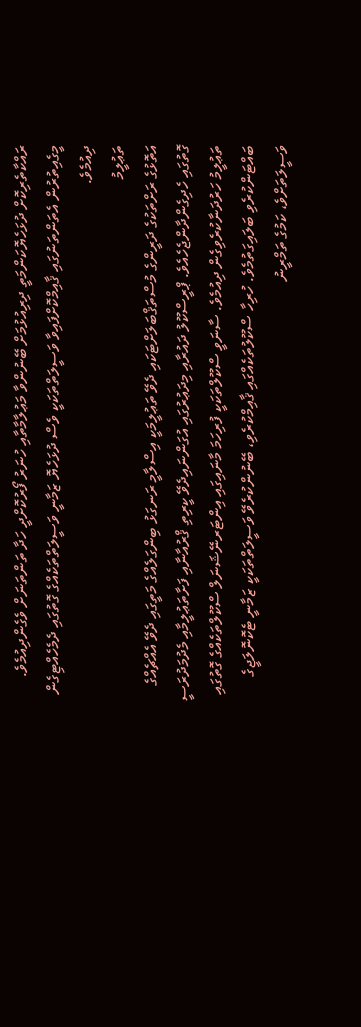ރައްކާތެރިކޮށް ދުޅަހެޔޮކަންމަތީ ދިރިއުޅުމަށް ބޭނުންވާ މަޢުލާމާތާއި ހުނަރު ފޯރުކޮށްދީ ހަދާ ތަންތަނަށް ވެގެންދިއުމެވެ. މީގެއިތުރުން އެތަންތަނުގައި ޤާއިމްކޮށްފައިވާ ވަސީލަތްތަކަކީ ވެސް ދުޅަހެޔޮ ޒަމާނީ ވަސީލަތްތަކެއްގެ ގޮތުގައި ދެމެހެއްޓިގެން ދިއުމެވެ.
ތަޢުލީމު
އަތޮޅުގެ ރަށްތަކުގެ ދަރީންގެ މުސްތަޤްބަލަށްޓަކައި ދެވޭ ތަޢުލީމަކީ އިސްލާމީ ރަނގަޅު ބިންގަލެއްގެ މަތީގައި ދެވޭ އެއްޗެއްގެ ގޮތުގައި ހެދިގެންދާންޖެހެއެވެ. ޕްރީސްކޫލު ދައުރާއި މިދަޢުރުގައި އުގަންނައިދެވޭ ކީރިތި ޤްރުއާނާއި ފަށާތަޢުލީމާއި މެދުމަދުރަސީ ތަޢުލީމު ހަރުދަނާކުރެވިގެން ދިއުމެވެ. ސާނަވީ ސްކޫލްތަކަކީ ފުރިހަމަ މާނައިގައި އިންޓަރނޭޝަނަލް ސްކޫލްތަކެއްގެ ގޮތުގައި ބައްޓަންކުރެވި ބަލައިގަތުމެވެ. ހުރިހާ ސްކޫލުތަކެއްގައި ޤާއިމްކުރެވި، ބޭނުންކުރެވޭ ވަސީލަތްތަކަކީ ޒަމާނީ ޓެކޮނޮލަޖީގެ ވަސީލަތަށްވެ، ކަމުގެ ތަމްރީނު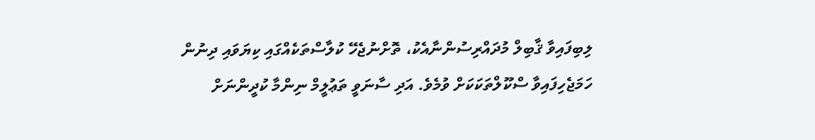ލިބިފައިވާ ޤާބިލް މުދައްރިސުންނާއެކު، ތޮށްނުޖެހޭ ކުލާސްތަކެއްގައި ކިޔަވައި ދިނުން ހަމަޖެހިފައިވާ ސްކޫލްތަކަކަށް ވުމެވެ. އަދި ސާނަވީ ތަޢުލީމް ނިންމާ ކުދީންނަށް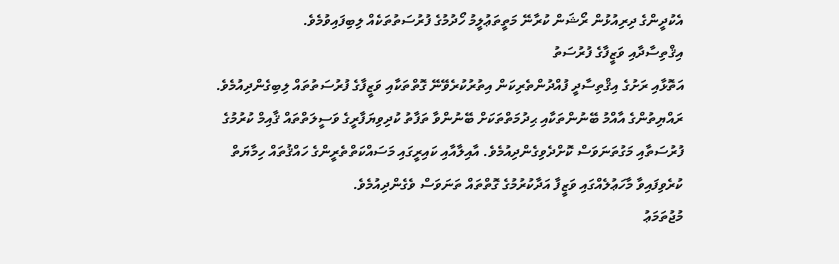އެކުދީންގެ ދިރިއުޅުން ރޯޝަން ކުރާނޭ މަތީތަޢުލީމު ހޯދުމުގެ ފުރުސަތުތަކެއް ލިބިފައިވުމެވެ.
އިޤްތިސާދާއި ވަޒީފާގެ ފުރުސަތު
އަތޮޅާއި ރަށުގެ އިޤްތިސާދީ ފުއްދުންތެރިކަން އިތުރުކުރެވޭނޭ ގޮތްތަކާއި ވަޒީފާގެ ފުރުސަތުތައް ލިބިގެންދިއުމެވެ. ރައްޔިތުންގެ އާއްމު ބޭނުންތަކާއި ޙިދުމަތްތަކަށް ބޭނުންވާ ތަފާތު ކުދިވިޔަފާރީގެ ވަސީލަތްތައް ޤާއިމް ކުރުމުގެ ފުރުސަތާއި މަގުތަނަވަސް ކޮށްދެވިގެންދިއުމެވެ. އާއިލާއާއި ކައިރީގައި މަސައްކަތްތެރީންގެ ހައްޤުތައް ހިމާޔަތް ކުރެވިފައިވާ މާހަޢުލެއްގައި ވަޒީފާ އަދާކުރުމުގެ ގޮތްތައް ތަނަވަސް ވެގެންދިއުމެވެ.
މުޖުތަމަޢު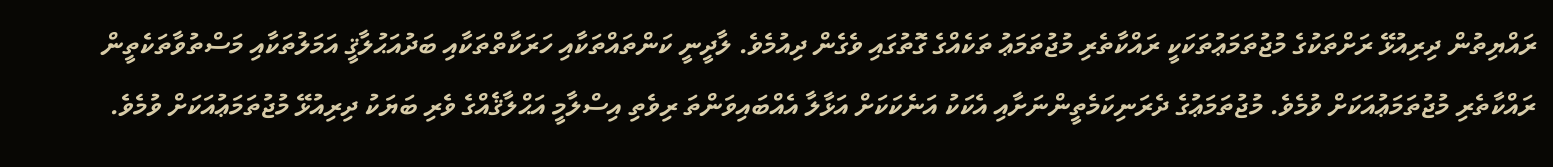ރައްޔިތުން ދިރިއުޅޭ ރަށްތަކުގެ މުޖުތަމަޢުތަކަކީ ރައްކާތެރި މުޖުތަމަޢު ތަކެއްގެ ގޮތުގައި ވެގެން ދިއުމެވެ. ލާދީނީ ކަންތައްތަކާއި ހަރަކާތްތަކާއި ބަދުއަޙުލާޤީ އަމަލުތަކާއި މަސްތުވާތަކެތީން ރައްކާތެރި މުޖުތަމަޢުއަކަށް ވުމެވެ. މުޖުތަމަޢުގެ ދެރަނިކަމެތީންނަށާއި އެކަކު އަނެކަކަށް އަޅާލާ އެއްބައިވަންތަ ރިވެތި އިސްލާމީ އަޙްލާޤެއްގެ ވެރި ބަޔަކު ދިރިއުޅޭ މުޖުތަމަޢުއަކަށް ވުމެވެ.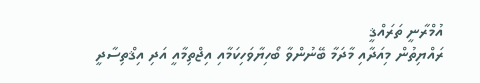އުމްރާނީ ތަރައްޤީ
ރައްޔިތުން މިއަދާއި މާދަމާ ބޭނުންވާ ބޯހިޔާވަހިކަމާއި އިޖްތިމާއީ އަދި އިޤްތިސާދީ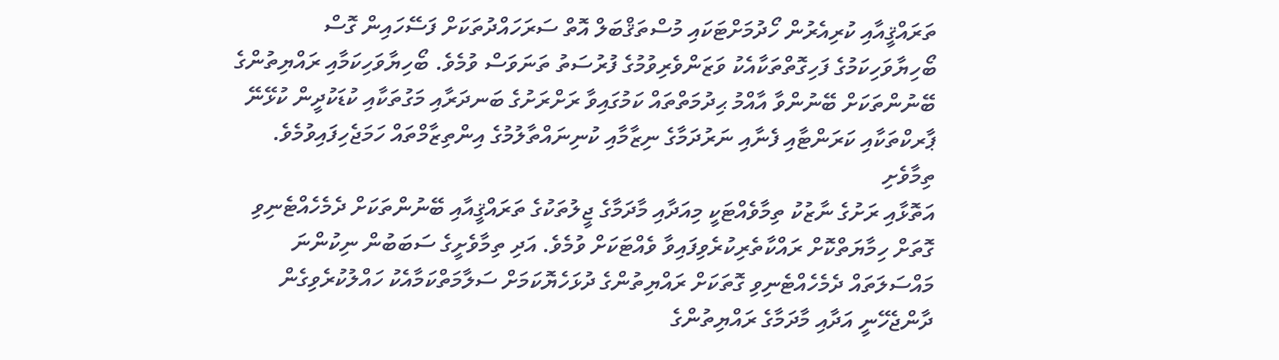ތަރައްޤީއާއި ކުރިއެރުން ހޯދުމަށްޓަކައި މުސްތަޤްބަލް އޮތް ސަރަހައްދުތަކަށް ފަސޭހައިން ގޮސް ބޯހިޔާވަހިކަމުގެ ފަހިގޮތްތަކާއެކު ވަޒަންވެރިވުމުގެ ފުރުސަތު ތަނަވަސް ވުމެވެ. ބޯހިޔާވަހިކަމާއި ރައްޔިތުންގެ ބޭނުންތަކަށް ބޭނުންވާ އާއްމު ޙިދުމަތްތައް ކަމުގައިވާ ރަށްރަށުގެ ބަނދަރާއި މަގުތަކާއި ކުޑަކުދީން ކުޅޭނޭ ޕާރކްތަކާއި ކަރަންޓާއި ފެނާއި ނަރުދަމާގެ ނިޒާމާއި ކުނިނައްތާލުމުގެ އިންތިޒާމްތައް ހަމަޖެހިފައިވުމެވެ.
ތިމާވެށި
އަތޮޅާއި ރަށުގެ ނާޒުކު ތިމާވެއްޓަކީ މިއަދާއި މާދަމާގެ ޖީލުތަކުގެ ތަރައްޤީއާއި ބޭނުންތަކަށް ދެމެހެއްޓެނިވި ގޮތަށް ހިމާޔަތްކޮށް ރައްކާތެރިކުރެވިފައިވާ ވެއްޓަކަށް ވުމެވެ. އަދި ތިމާވެށީގެ ސަބަބުން ނިކުންނަ މައްސަލަތައް ދެމެހެއްޓެނިވި ގޮތަކަށް ރައްޔިތުންގެ ދުޅަހެޔޮކަމަށް ސަލާމަތްކަމާއެކު ހައްލުކުރެވިގެން ދާންޖެހޭނީ އަދާއި މާދަމާގެ ރައްޔިތުންގެ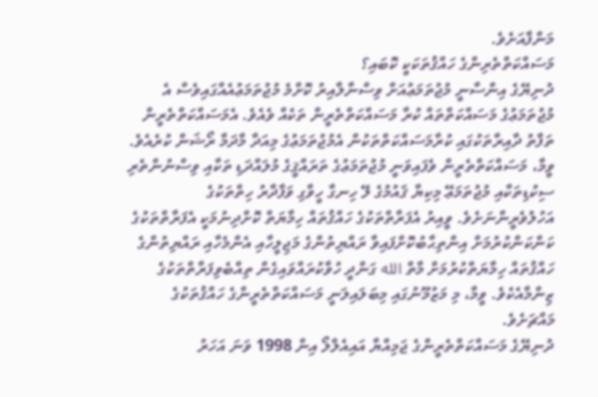މަންފާއަށެވެ.
މަސައްކަތްތެރިންގެ ހައްޤުތަކަކީ ކޮބައި؟
ދުނިޔޭގެ އިންސާނީ މުޖުތަމަޢުއަށް ވިސްނާލާއިރު ކޮށްމެ މުޖުތަމަޢުއެއްގައިވެސް އެ މުޖުތަމަޢުގެ މަސައްކަތްތައް ކުރާ މަސައްކަތްތެރީން ތަކެއް ވެއެވެ. އެމަސައްކަތްތެރީން ތަފާތު ދާއިރާތަކުގައި ކުރާމަސައްކަތްތަކުން އެމުޖުތަމަޢުގެ މިއަދާ މާދަމާ ރޯޝަން ކުރެއެވެ. ވީމާ، މަސައްކަތްތެރީން ވެފައިވަނީ މުޖުތަމަޢުގެ ތަރައްޤީގެ މުލައްދަޑި ތަކާއި ވިސްނުންތެރި ސިކުޑިތަކާއި މުޖުތަމަޢޭ މިކިޔާ ޤައުމުގެ ލޭ ހިނގާ ހީވާގި ވަފާދާރު ހިތްތަކުގެ އަހުލުވެރީންނަށެވެ. ވީއިރު އެފަރާތްތަކުގެ ހައްޤުތައް ހިމާޔަތް ކޮށްދިނުމަކީ އެފަރާތްތަކުގެ ކަންކަންކުރުމަށް އިންތިޙާބުކޮށްފައިވާ ރައްޔިތުންގެ މަޖިލީހާއި އެންމެހާއި ރައްޔިތުންގެ ހައްޤުތައް ހިމާޔަތްކުރުމަށް މާތް الله ގަންދީ ހުވާކުރައްވައިގެން ތިއްބެވިފަރާތްތަކުގެ ޒިންމާއެކެވެ. ވީމާ، މި މަޒުމޫނުގައި މިބަލައިލަނީ މަސައްކަތްތެރީންގެ ހައްޤުތަކުގެ މައްޗަށެވެ.
ދުނިޔޭގެ މަސައްކަތްތެރީންގެ ޖަމިއްޔާ އައިއެލްލޯ އިން 1998 ވަނަ އަހަރު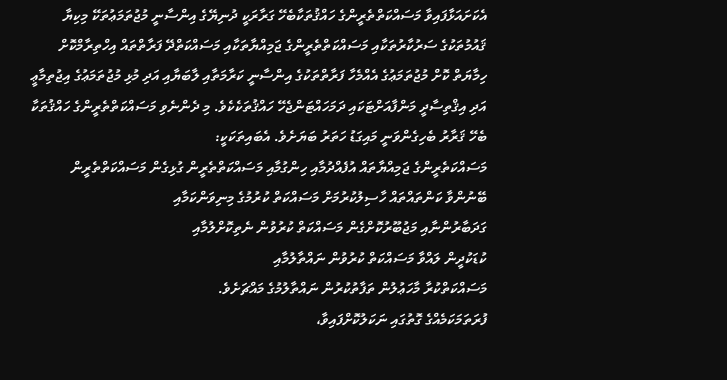އެކަށައަޅާފައިވާ މަސައްކަތްތެރީންގެ ހައްޤުތަކާބެހޭ ގަރާރަކީ ދުނިޔޭގެ އިންސާނީ މުޖުތަމަޢުތަކޭ މިކިޔާ ޤައުމުތަކުގެ ސަރުކާރުތަކާއި މަސައްކަތްތެރީންގެ ޖަމިއްޔާތަކާއި މަސައްކަތްދޭ ފަރާތްތައް އިހްތިރާމްކޮށް ހިމާޔަތް ކޮށް މުޖުތަމަޢުގެ އެއްމެހާ ފަރާތްތަކުގެ އިންސާނީ ކަރާމަތާއި ލާބަޔާއި އަދި މުޅި މުޖުތަމަޢުގެ އިޖުތިމާޢީ އަދި އިޤްތިސާދީ މަންފާއަށްޓަކައި ދަމަހައްޓަންޖެހޭ ހައްޤުތަކެކެވެ. މި ދެންނެވި މަސައްކަތްތެރީންގެ ހައްޤުތަކާ ބެހޭ ޤަރާރު ބެހިގެންވަނީ މައިގަޑު ހަތަރު ބަޔަށެވެ. އެބައިތަކަކީ:
މަސައްކަތެރީންގެ ޖަމިއްޔާތައް އުފެއްދުމާއި ހިންގުމާއި މަސައްކަތްތެރީން ގުޅިގެން މަސައްކަތްތެރީން ބޭނުންވާ ކަންތައްތައް ހާސިލުކުރުމަށް މަސައްކަތް ކުރުމުގެ މިނިވަންކަމާއި
ގަދަބާރުންނާއި މަޖުބޫރުކޮށްގެން މަސައްކަތް ކުރުވުން ނެތިކޮށްލުމާއި
ކުޑަކުދީން ލައްވާ މަސައްކަތް ކުރުވުން ނައްތާލުމާއި
މަސައްކަތްކުރާ މާހަޢުލުން ތަފާތުކުރުން ނައްތާލުމުގެ މައްޗަށެވެ.
ފުރަތަމަކަމެއްގެ ގޮތުގައި ނަކަލުކޮށްފައިވާ،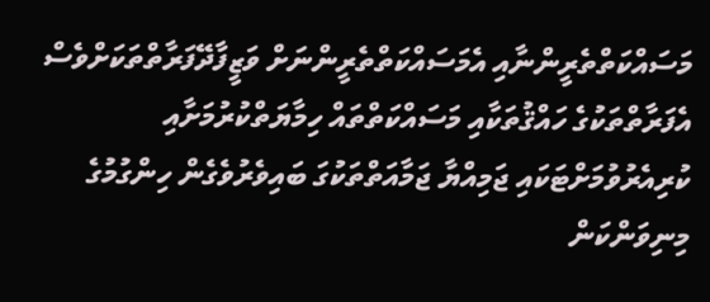މަސައްކަތްތެރީންނާއި އެމަސައްކަތްތެރީންނަށް ވަޒީފާދޭފަރާތްތަކަށްވެސް އެފަރާތްތަކުގެ ހައްޤުތަކާއި މަސައްކަތްތައް ހިމާޔަތްކުރުމަށާއި ކުރިއެރުވުމަށްޓަކައި ޖަމިއްޔާ ޖަމާއަތްތަކުގަ ބައިވެރުވެގެން ހިންގުމުގެ މިނިވަންކަން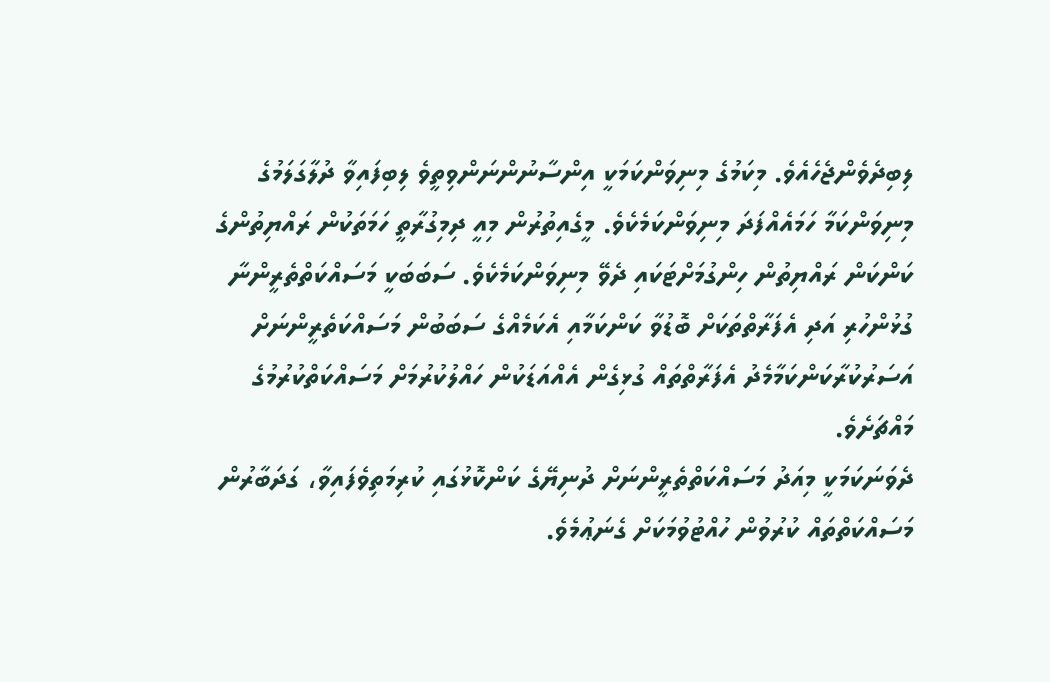ލިބިދެވެންޖެހެއެވެ. މިކަމުގެ މިނިވަންކަމަކީ އިންސާނުންނަންވިތީވެ ލިބިފައިވާ ދުލާގަލަމުގެ މިނިވަންކަމާ ހަމައެއްފަދަ މިނިވަންކަމެކެވެ. މީގެއިތުރުން މިއީ ދިމިގުރާތީ ހަމަތަކުން ރައްޔިތުންގެ ކަންކަން ރައްޔިތުން ހިންގުމަށްޓަކައި ދެވޭ މިނިވަންކަމެކެވެ. ސަބަބަކީ މަސައްކަތްތެރީންނާ ގުޅުންހުރި އަދި އެފަރާތްތަކަށް ބޮޑުވާ ކަންކަމާއި އެކަމެއްގެ ސަބަބުން މަސައްކަތެރީންނަށް އަސަރުކުރާކަންކަމާމެދު އެފަރާތްތައް ގުޅިގެން އެއްއަޑަކުން ހައްލުކުރުމަށް މަސައްކަތްކުރުމުގެ މައްޗަށެވެ.
ދެވަނަކަމަކީ މިއަދު މަސައްކަތްތެރީންނަށް ދުނިޔޭގެ ކަންކޮޅުގައި ކުރިމަތިވެފައިވާ، ގަދަބާރުން މަސައްކަތްތައް ކުރުވުން ހުއްޓުވުމަކަށް ގެނަޢުމެވެ.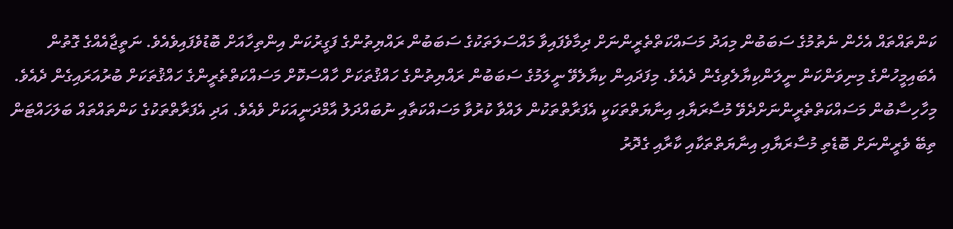ކަންތައްތައް އެހެން ނެތުމުގެ ސަބަބުން މިއަދު މަސައްކަތްތެރީންނަށް ދިމާވެފައިވާ މައްސަލަތަކުގެ ސަބަބުން ރައްޔިތުންގެ ފަގީރުކަން އިންތިހާއަށް ބޮޑުވެފައިވެއެވެ. ނަތީޖާއެއްގެ ގޮތުން އެބައިމީހުންގެ މިނިވަންކަން ނީލަންކިޔާލެވިގެން ދެއެވެ. މިފަދައިން ކިޔާލެވޭ ނީލަމުގެ ސަބަބުން ރައްޔިތުންގެ ހައްޤުތަކަށް ހާއްސަކޮށް މަސައްކަތްތެރީންގެ ހައްޤުތަކަށް ބުރުއަރައިގެން ދެއެވެ. މިހާހިސާބުން މަސައްކަތްތެރީންނަށްދެވޭ މުސާރަޔާއި އިނާޔަތްތަކަކީ އެފަރާތްތަކުން ލައްވާ ކުރުވާ މަސައްކަތާއި ނުބައްދަލު އާމްދަނީއަކަށް ވެއެވެ. އަދި އެފަރާތްތަކުގެ ކަންތައްތައް ބަލަހައްޓަން ތިބޭ ވެރީންނަށް ބޮޑެތި މުސާރަޔާއި އިނާޔަތްތަކާއި ކާރާއި ގެދޮރު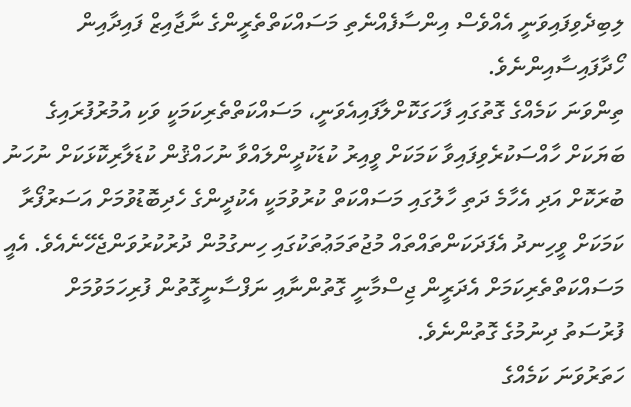ލިބިދެވިފައިވަނީ އެއްވެސް އިންސާފެއްނެތި މަސައްކަތްތެރީންގެ ނާޖާއިޒް ފައިދާއިން ހޯދާފައިސާއިންނެވެ.
ތިންވަނަ ކަމެއްގެ ގޮތުގައި ފާހަގަކޮށްލާފައިއެވަނީ، މަސައްކަތްތެރިކަމަކީ ވަކި އުމުރުފުރައިގެ ބަޔަކަށް ހާއްސަކުރެވިފައިވާ ކަމަކަށް ވީއިރު ކުޑަކުދީންލައްވާ ނުހައްޤުން ކުޑަލާރިކޮޅަކަށް ނުހަނު ބުރަކޮށް އަދި އެހާމެ ދަތި ހާލުގައި މަސައްކަތް ކުރުވުމަކީ އެކުދީންގެ ހެދިބޮޑުވުމަށް އަސަރުފޯރާ ކަމަކަށް ވީހިނދު އެފަދަކަންތައްތައް މުޖުތަމަޢުތަކުގައި ހިނގުމުން ދުރުކުރުވަންޖެހޭނެއެވެ. އެއީ މަސައްކަތްތެރިކަމަށް އެދަރީން ޖިސްމާނީ ގޮތުންނާއި ނަފްސާނީގޮތުން ފުރިހަމަވުމަށް ފުރުސަތު ދިނުމުގެ ގޮތުންނެވެ.
ހަތަރުވަނަ ކަމެއްގެ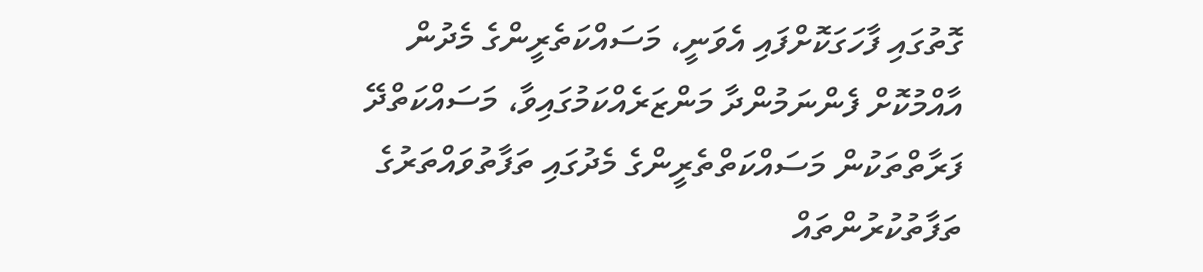ގޮތުގައި ފާހަގަކޮށްފައި އެވަނީ، މަސައްކަތެރީންގެ މެދުން އާއްމުކޮށް ފެންނަމުންދާ މަންޒަރެއްކަމުގައިވާ، މަސައްކަތްދޭ ފަރާތްތަކުން މަސައްކަތްތެރީންގެ މެދުގައި ތަފާތުވައްތަރުގެ ތަފާތުކުރުންތައް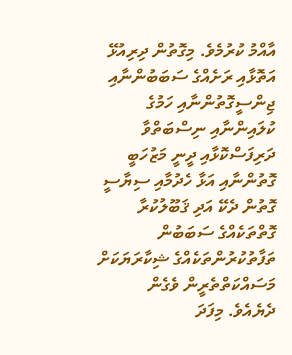އާއްމު ކުރުމެވެ. މިގޮތުން ދިރިއުޅޭ އަތޮޅާއި ރަށެއްގެ ސަބަބުންނާއި ޖިންސީގޮތުންނާއި ހަމުގެ ކުލައިންނާއި ނިސްބަތްވާ ދަރިފަސްކޮޅާއި ދީނީ މަޒުހަބީ ގޮތުންނާއި އަޅާ ހެދުމާއި ސިޔާސީ ގޮތުން ދެކޭ އަދި ޤަބޫލުކުރާ ގޮތްތަކެއްގެ ސަބަބުން ތަފާތުކުރުންތަކެއްގެ ޝިކާރަޔަކަށް މަސައްކަތްތެރީން ވެގެން ދެޔެއެވެ. މިފަދަ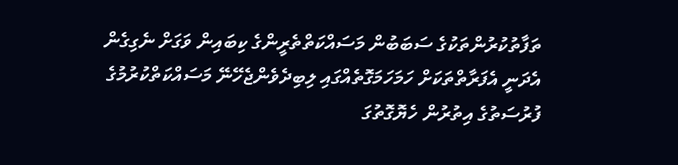ތަފާތުކުރުންތަކުގެ ސަބަބުން މަސައްކަތްތެރީންގެ ކިބައިން ވަގަށް ނެގިގެން އެދަނީ އެފަރާތްތަކަށް ހަމަހަމަގޮތެއްގައި ލިބިދެވެންޖެހޭނޭ މަސައްކަތްކުރުމުގެ ފުރުސަތުގެ އިތުރުން ހެޔޮގޮތުގަ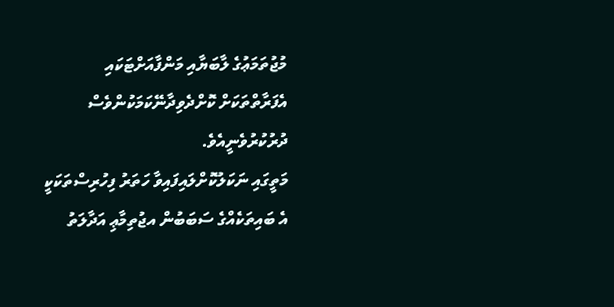މުޖުތަމަޢުގެ ލާބަޔާއި މަންފާއަށްޓަކައި އެފަރާތްތަކަށް ކޮށްދެވިދާނޭކަމަކުންވެސް ދުރުކުރުވެނީއެވެ.
މަތީގައި ނަކަލުކޮށްލައިފައިވާ ހަތަރު ފިހުރިސްތަކަކީ އެ ބައިތަކެއްގެ ސަބަބުން އޖުތިމާޢި އަދާލަތު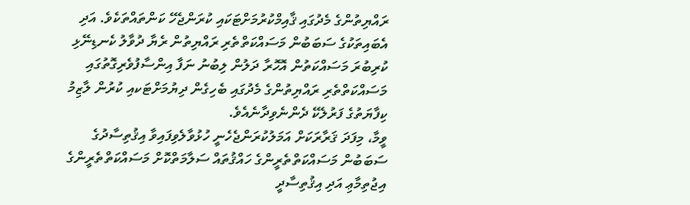ރައްޔިތުންގެ މެދުގައި ޤާއިމްކުރުމަށްޓަކައި ކުރަންޖެހޭ ކަންތައްތަކެވެ. އަދި އެބައިތަކުގެ ސަބަބުން މަސައްކަތްތެރި ރައްޔިތުން ރެޔާ ދުވާލު ކެނޑިނޭޅި ކުރިބުރަ މަސައްކަތުން އޮހޮރާ ދަލުން ލިބުނު ނަފާ އިންސާފުވެރިގޮތުގައި މަސައްކަތްތެރި ރައްޔިތުންގެ މެދުގައި ބެހިގެން ދިޔުމަށްޓަކއި ކުރުން ލާޒިމު ކިފާޔަތުގެ ފަރުލެކޭ ދެންނެވިދާނެއެވެ.
ވީމާ، މިފަދަ ޤަރާރަކަށް އަމަލުކުރަންޖެހެނީ ހުޅުވާލެވިފައިވާ އިޤުތިސާދުގެ ސަބަބުން މަސައްކަތްތެރީންގެ ހައްޤުތައް ސަލާމަތްކޮށް މަސައްކަތްތެރީންގެ އިޖުތިމާޢި އަދި އިޤުތިސާދީ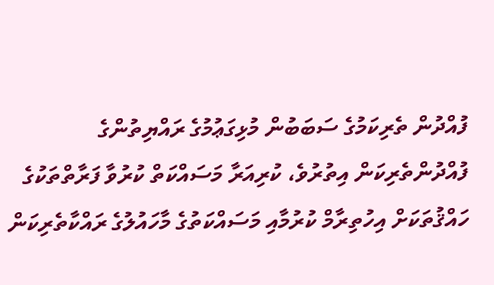ފުއްދުން ތެރިކަމުގެ ސަބަބުން މުޅިގަޢުމުގެ ރައްޔިތުންގެ ފުއްދުންތެރިކަން އިތުރުވެ، ކުރިއަރާ މަސައްކަތް ކުރުވާ ފަރާތްތަކުގެ ހައްޤުތަކަށް އިހުތިރާމް ކުރުމާއި މަސައްކަތުގެ މާހައުލުގެ ރައްކާތެރިކަން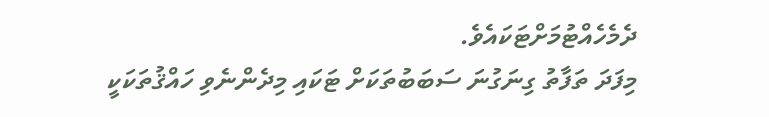ދެމެހެއްޓުމަށްޓަކައެވެ.
މިފަދަ ތަފާތު ގިނަގުނަ ސަބަބުތަކަށް ޓަކައި މިދެންނެވި ހައްޤުތަކަކީ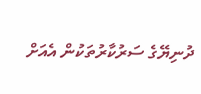ދުނިޔޭގެ ސަރުކާރުތަކުން އެއަށް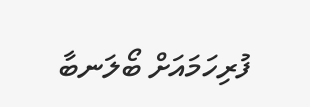ފުރިހަމައަށް ބޯލަނބާ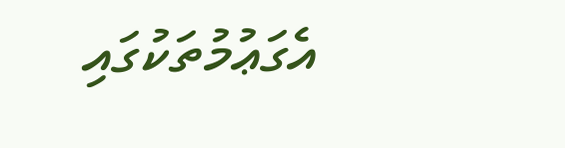އެގަޢުމުތަކުގައި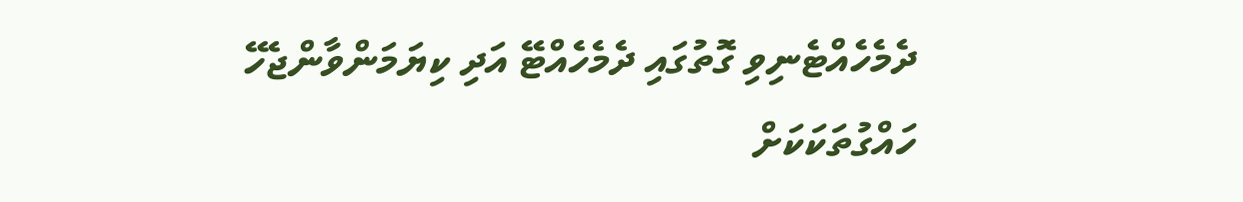ދެމެހެއްޓެނިވި ގޮތުގައި ދެމެހެއްޓޭ އަދި ކިޔަމަންވާންޖެހޭ ހައްގުތަކަކަށް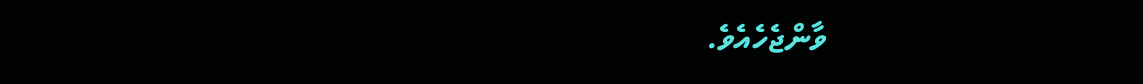ވާންޖެހެއެވެ.